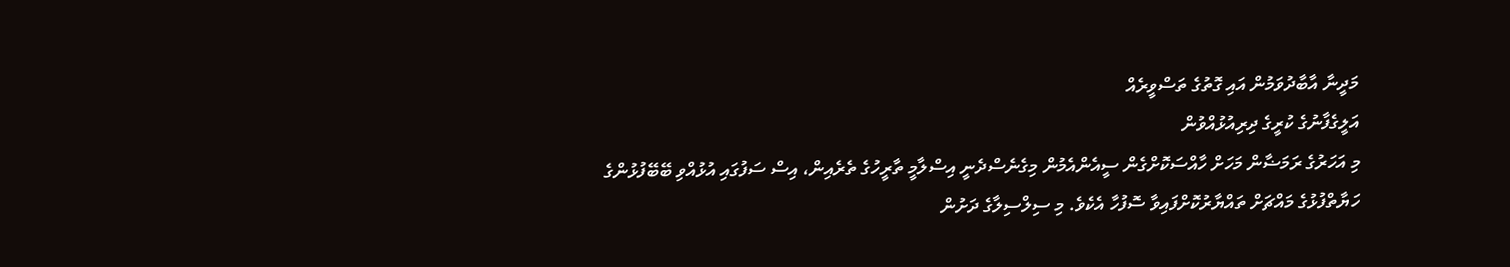މަދީނާ އާބާދުވަމުން އައި ގޮތުގެ ތަސްވީރެއް
އަލީގެފާނުގެ ކުރީގެ ދިރިއުޅުއްވުން
މި އަހަރުގެ ރަމަޟާން މަހަށް ހާއްސަކޮށްގެން ސީއެންއެމުން މިގެނެސްދެނީ އިސްލާމީ ތާރީހުގެ ތެރެއިން، އިސް ސަފުގައި އުޅުއްވި ބޭބޭފުޅުންގެ ހަޔާތްފުޅުގެ މައްޗަށް ތައްޔާރުކޮށްފައިވާ ސޮފުހާ އެކެވެ. މި ސިލްސިލާގެ ދަށުން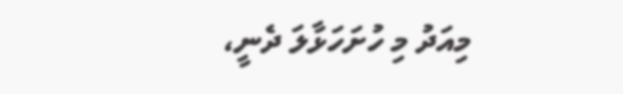މިއަދު މި ހުށަހަޅާލަ ދެނީ،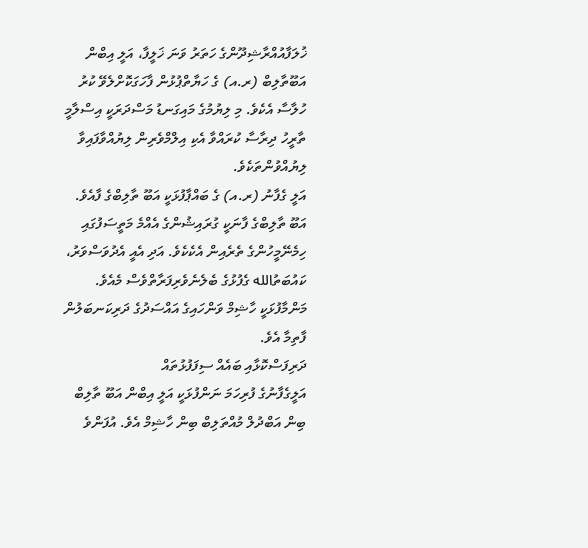ޚުލަފާއުއްރާޝިދޫންގެ ހަތަރު ވަނަ ޚަލީފާ، އަލީ އިބްން އަބޫތާލިބް (ރ.އ) ގެ ހަޔާތްޕުޅުން ފާހަގަކޮށްލެވޭ ކުރު ހުލާސާ އެކެވެ. މި ލިޔުމުގެ މައިގަނޑު މަސްދަރަކީ އިސްލާމީ ތާރީހު ދިރާސާ ކުރައްވާ އެކި އިލްމްވެރިން ލިޔުއްވާފައިވާ ލިޔުއްވުންތަކެވެ.
އަލީ ގެފާނު (ރ.އ) ގެ ބައްޕާފުޅަކީ އަބޫ ތާލިބްގެ ފާއެވެ. އަބޫ ތާލިބްގެ ފާނަކީ ގުރައިޝުންގެ އެއްމެ މަތީސަފުގައި ހިމެނޭމީހުންގެ ތެރެއިން އެކެކެވެ. އަދި އެއީ އެދުވަސްވަރު، ކައުބަތުالله ގެފުޅުގެ ބެލެނެވެރިފަރާތްވެސް މެއެވެ. މަންމާފުޅަކީ ހާޝިމް ވަންހައިގެ އައްސަދުގެ ދަރިކަނބަލުން ފާތިމާ އެވެ.
ދަރިފަސްކޮޅާއި ބައެއް ސިފަފުޅުތައް
އަލީގެފާނުގެ ފުރިހަމަ ނަންފުޅަކީ އަލީ އިބްން އަބޫ ތާލިބް ބިން އަބްދުލް މުއްތަލިބް ބިން ހާޝިމް އެވެ. އުފަންވެ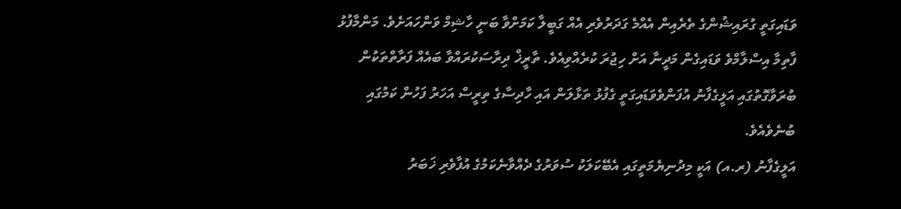ވަޑައިގަތީ ގުރައިޝުންގެ ތެރެއިން އެއްމެ ގަދަރުވެރި އެއް ގަބީލާ ކަމަށްވާ ބަނީ ހާޝިމް ވަންހައަށެވެ. މަންމާފުޅު ފާތިމާ އިސްލާމްވެ ވަޑައިގެން މަދީނާ އަށް ހިޖުރަ ކުރެއްވިއެވެ. ތާރީޚް ދިރާސަކުރައްވާ ބައެއް ފަރާތްތަކުން ބުރަވާގޮތުގައި އަލީގެފާނު އުފަންވެވަޑައިގަތީ ގެފުޅު ތަޅާލަން އައި ހާދިސާގެ ތިރީސް އަހަރު ފަހުން ކަމުގައި ބުނެވެއެވެ.
އަލީގެފާނު (ރ.އ) އަކީ މިދުނިޔެމަތީގައި އެބޭކަލަކު ސުވަރުގެ ދެއްވާނެކަމުގެ އުފާވެރި ޚަބަރު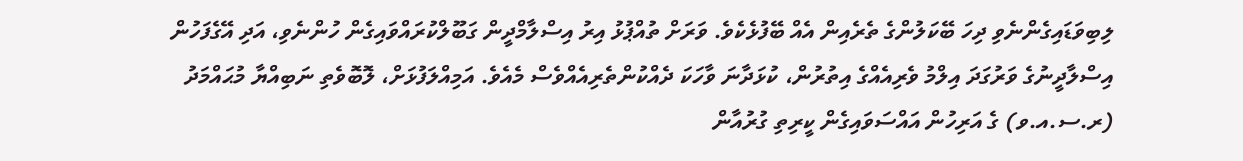ލިބިވަޑައިގެންނެވި ދިހަ ބޭކަލުންގެ ތެރެއިން އެއް ބޭފުޅެކެވެ. ވަރަށް ތުއްޕުޅު އިރު އިސްލާމްދީން ގަބޫލްކުރައްވައިގެން ހުންނެވި، އަދި އޭގެފަހުން އިސްލާދީނުގެ ވަރުގަދަ އިލްމު ވެރިއެއްގެ އިތުރުން، ކުޅަދާނަ ވާހަކަ ދެއްކުންތެރިއެއްވެސް މެއެވެ. އަމިއްލަފުޅަށް، ލޮބޮވެތި ނަބިއްޔާ މުޙައްމަދު (ރ.ސ.އ.ވ) ގެ އަރިހުން އައްސަވައިގެން ކީރިތި ގުރުއާން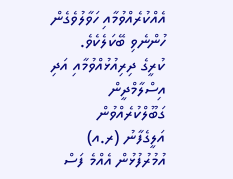އެއްކުރެއްވުމާއި ހަވާލުވެގެން ހުންނެވި ބޭކަލެކެވެ.
ކުރީގެ ދިރިއުޅުއްވުމާއި އަދި އިސްލާމްދީން ގަބޫލްކުރެއްވުން
އަލީގެފާނު (ރ.އ) އުމުރުފުޅުން އެއްމެ ފަސް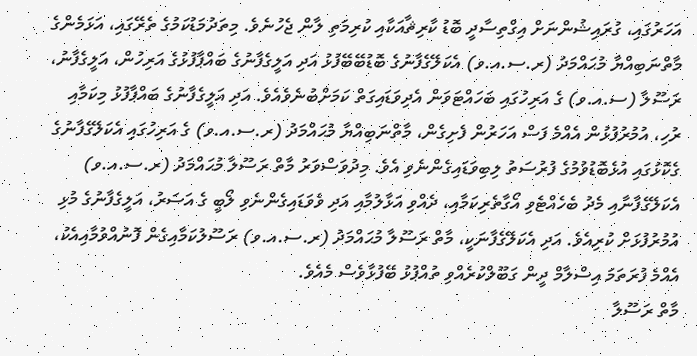އަހަރުގައި، ގުރައިޝުންނަށް އިގްތިސާދީ ބޮޑު ކާރިޘާއަކާއި ކުރިމަތި ލާން ޖެހުނެވެ. މިތަދުމަޑުކަމުގެ ތެރޭގައި، އަޅަމެންގެ މާތްނަބިއްޔާ މުޙައްމަދު (ރ.ސ.އ.ވ) އެކަލޭގެފާނުގެ ބޮޑުބޭބޭފުޅު އަދި އަލީގެފާނުގެ ބައްޕާފުޅުގެ އަރިހުން، އަލީގެފާނު، ރަސޫލާ (ސ.އ.ވ) ގެ އަރިހުގައި ބަހައްޓަވަން އެދިވަޑައިގަތް ކަމަށްބުނެވެއެވެ. އަދި އަލީގެފާނުގެ ބައްޕާފުޅު މިކަމާއި ރުހި، އުމުރުފުޅުން އެއްމެ ފަސް އަހަރުން ފެށިގެން، މާތްނަބިއްޔާ މުޙައްމަދު (ރ.ސ.އ.ވ) ގެ އަރިހުގައި އެކަލޭގެފާނުގެ ގެކޮޅުގައި އުޅެބޮޑުވުމުގެ ފުރުސަތު ލިބިވަޑައިގެންނެވި އެވެ. މިދުވަސްވަރު މާތް ރަސޫލާ މުޙައްމަދު (ރ.ސ.އ.ވ) އެކަލޭގެފާނާއި މެދު ބެހެއްޓެވި އޯގާތެރިކަމާއި، ދެއްވި އަޅާލުމާއި އަދި ވެވަޑައިގެންނެވި ލޯބީ ގެ އަސަރު، އަލީގެފާނުގެ މުޅި އުމުރުފުޅަށް ކުރިއެވެ. އަދި އެކަލޭގެފާނަކީ، މާތް ރަސޫލާ މުޙައްމަދު (ރ.ސ.އ.ވ) ރަސޫލުކަމާއިގެން ފޮނުއްވުމާއިއެކު، އެއްމެ ފުރަތަމަ އިސްލާމް ދީން ގަބޫލްކުރެއްވި ތުއްޕުޅު ބޭފުޅާވެސް މެއެވެ.
މާތް ރަސޫލާ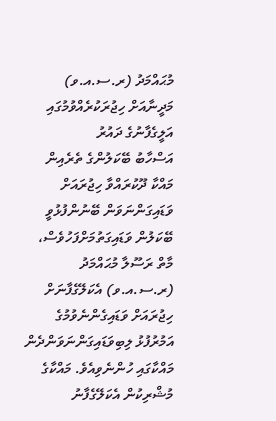މުޙައްމަދު (ރ.ސ.އ.ވ) މަދީނާއަށް ހިޖުރަކުރެއްވުމުގައި އަލީގެފާނުގެ ދައުރު
އަސްހާބު ބޭކަލުންގެ ތެރެއިން މައްކާ ދޫކުރައްވާ ހިޖުރައަށް ވަޑައިގަންނަވަން ބޭނުންފުޅުވީ ބޭކަލުން ވަޑައިގަތުމަށްފަހުވެސް، މާތް ރަސޫލާ މުޙައްމަދު (ރ.ސ.އ.ވ) އެކަލޭގެފާނަށް ހިޖުރައަށް ވަޑައިގެންނެވުމުގެ އަމުރުފުޅު ލިބިވަޑައިގަންނަވަންދެން މައްކާގައި ހުންނެވިއެވެ. މައްކާގެ މުޝްރިކުން އެކަލޭގެފާނު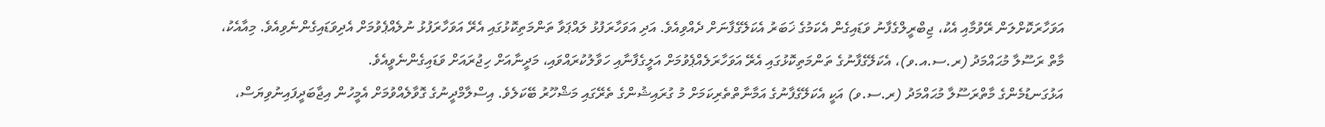އަވަހާރަކޮށްލަން ރޭވުމާއި އެކު، ޖިބްރީލްގެފާނު ވަޑައިގެން އެކަމުގެ ޚަބަރު އެކަލޭގެފާނަށް ދެއްވިއެވެ. އަދި އަވަހާރަފުޅު ލައްޕަވާ ތަންމަތިކޮޅުގައި އެރޭ އަވަހާރަފުޅު ނުލެއްޕެވުމަށް އެދިވަޑައިގެންނެވިއެވެ. މިއާއެކު، މާތް ރަސޫލާ މުޙައްމަދު (ރ.ސ.އ.ވ)، އެކަލޭގެފާނުގެ ތަންމަތިކޮޅުގައި އެރޭ އަވަހާރަލެއްޕެވުމަށް އަލީގެފާނާއި ހަވާލުކުރައްވައި، މަދީނާއަށް ހިޖުރައަށް ވަޑައިގެންނެވީއެވެ.
އަޅުގަނޑުމެންގެ މާތްރަސޫލާ މުޙައްމަދު (ރ.ސ.ވ) އަކީ އެކަލޭގެފާނުގެ އަމާނާތްތެރިކަމަށް މު ގުރައިޝުންގެ ތެރޭގައި މަޝްހޫރު ބޭކަލެވެ. އިސްލާމްދީނުގެ ގޮވާލެއްވުމަށް އެމީހުން އިޖާބަދީފައިނުވިޔަސް،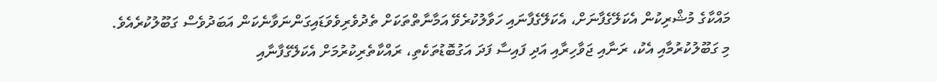މައްކާގެ މުޝްރިކުން އެކަލޭގެފާނަށް، އެކަލޭގެފާނައި ހަވާލުކުރެވޭ އަމާނާތްތަކަށް ތެދުވެރިވެވަޑައިގަންނަވާނެކަން އަބަދުވެސް ގަބޫލުކުރެއެވެ.
މި ގަބޫލުކުރުމާއި އެކު، ރަނާއި ޖަވާހިރާއި އަދި ފައިސާ ފަދަ އަގުބޮޑުތަކެތި، ރައްކާތެރިކުރުމަށް އެކަލޭގެފާނާއި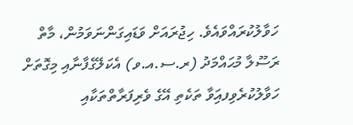ހަވާލުކުރައްވައެވެ. ހިޖުރައަށް ވަޑައިގަންނަވަމުން، މާތް ރަސޫލާ މުޙައްމަދު (ރ.ސ.އ.ވ) އެކަލޭގެފާނާއި މިގޮތަށް ހަވާލުކުރެވިފއަިވާ ތަކެތި އޭގެ ވެރިފަރާތްތަކާއި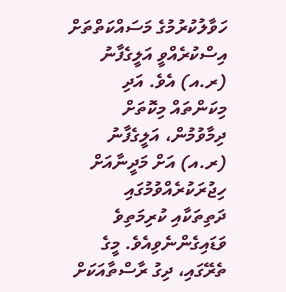ހަވާލުކުރުމުގެ މަސައްކަތްތަށް އިސްކުރެއްވީ އަލީގެފާނު (ރ.އ) އެވެ. އަދި މިކަންތައް މިކޮތަށް ދިމާވުމުން، އަލީގެފާނު (ރ.އ) އަށް މަދީނާއަށް ހިޖުރަކުރެއްވުމުގައި ދަތިތަކާއި ކުރިމަތިވެ ވަޑައިގެންނެވިއެވެ. މީގެ ތެރޭގައި، ދިގު ރާސްތާއަކަށް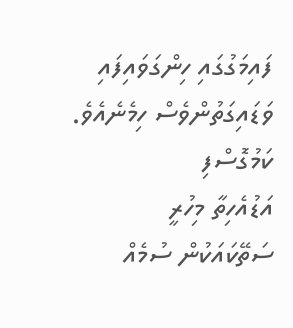ފައިމަގުގައި ހިންގަވައިފައި ވަޑައިގަތުންވެސް ހިމެނެއެވެ.
ކަމުގޮސްފި
އަޑުއެހިތާ މިހުރީ
ސަތޭކައަކުން ސުމެއް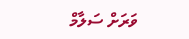ވަރަށް ސަލާމް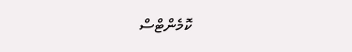ކޮމެންޓްސް